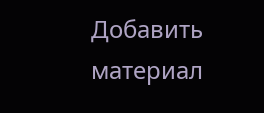Добавить материал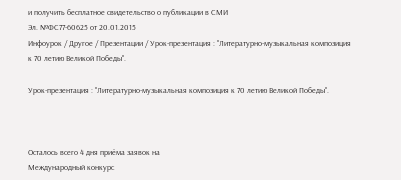и получить бесплатное свидетельство о публикации в СМИ
Эл. №ФС77-60625 от 20.01.2015
Инфоурок / Другое / Презентации / Урок-презентация : "Литературно-музыкальная композиция к 70 летию Великой Победы".

Урок-презентация : "Литературно-музыкальная композиция к 70 летию Великой Победы".



Осталось всего 4 дня приёма заявок на
Международный конкурс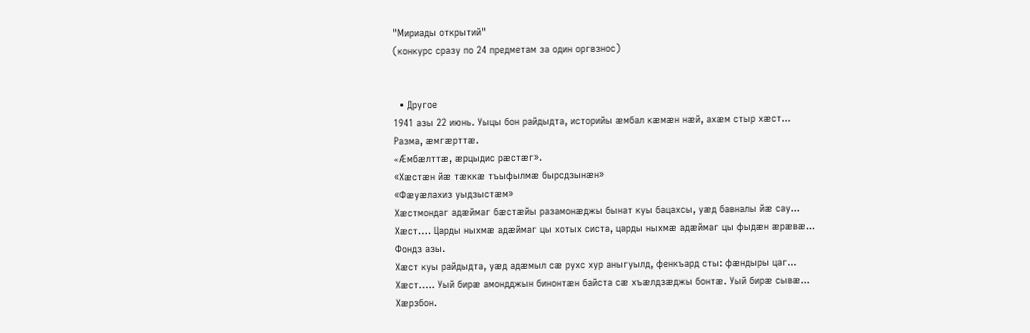"Мириады открытий"
(конкурс сразу по 24 предметам за один оргвзнос)


  • Другое
1941 азы 22 июнь. Уыцы бон райдыдта, историйы æмбал кæмæн нæй, ахæм стыр хæст...
Разма, æмгæрттæ.
«Æмбæлттæ, æрцыдис рæстæг».
«Хæстæн йæ тæккæ тъыфылмæ бырсдзынæн»
«Фæуæлахиз уыдзыстæм»
Хæстмондаг адæймаг бæстæйы разамонæджы бынат куы бацахсы, уæд бавналы йæ сау...
Хæст…. Царды ныхмæ адæймаг цы хотых систа, царды ныхмæ адæймаг цы фыдæн æрæвæ...
Фондз азы.
Хæст куы райдыдта, уæд адæмыл сæ рухс хур аныгуылд, фенкъард сты: фæндыры цаг...
Хæст….. Уый бирæ амондджын бинонтæн байста сæ хъæлдзæджы бонтæ. Уый бирæ сывæ...
Хæрзбон.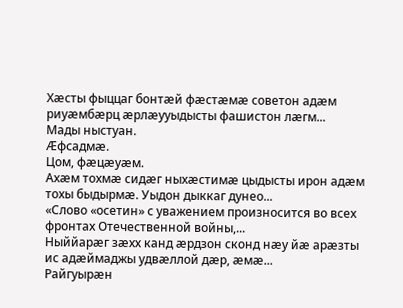Хæсты фыццаг бонтæй фæстæмæ советон адæм риуæмбæрц æрлæууыдысты фашистон лæгм...
Мады ныстуан.
Æфсадмæ.
Цом, фæцæуæм.
Ахæм тохмæ сидæг ныхæстимæ цыдысты ирон адæм тохы быдырмæ. Уыдон дыккаг дунео...
«Слово «осетин» с уважением произносится во всех фронтах Отечественной войны,...
Ныййарæг зæхх канд æрдзон сконд нæу йæ арæзты ис адæймаджы удвæллой дæр, æмæ...
Райгуырæн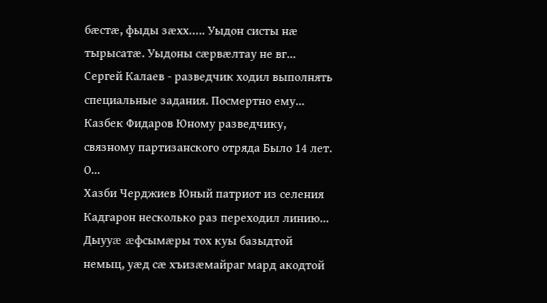бæстæ, фыды зæхх….. Уыдон систы нæ тырысатæ. Уыдоны сæрвæлтау не вг...
Сергей Калаев - разведчик ходил выполнять специальные задания. Посмертно ему...
Казбек Фидаров Юному разведчику, связному партизанского отряда Было 14 лет. О...
Хазби Черджиев Юный патриот из селения Кадгарон несколько раз переходил линию...
Дыууæ æфсымæры тох куы базыдтой немыц, уæд сæ хъизæмайраг мард акодтой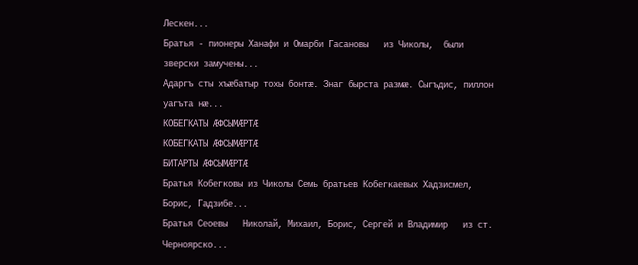Лескен...
Братья - пионеры Ханафи и Омарби Гасановы   из Чиколы,  были зверски замучены...
Адаргъ сты хъæбатыр тохы бонтæ. Знаг бырста размæ. Сыгъдис, пиллон уагъта нæ...
КОБЕГКАТЫ ÆФСЫМÆРТÆ
КОБЕГКАТЫ ÆФСЫМÆРТÆ
БИТАРТЫ ÆФСЫМÆРТÆ
Братья Кобегковы из Чиколы Семь братьев Кобегкаевых Хадзисмел, Борис, Гадзибе...
Братья Сеоевы   Николай, Михаил, Борис, Сергей и Владимир   из ст. Черноярско...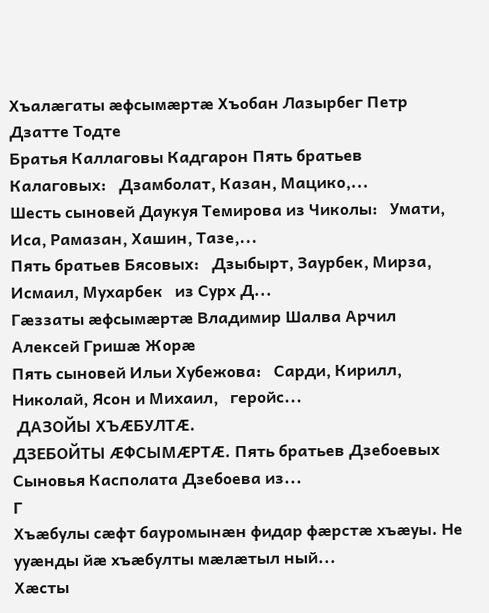Хъалæгаты æфсымæртæ Хъобан Лазырбег Петр Дзатте Тодте
Братья Каллаговы Кадгарон Пять братьев Калаговых:   Дзамболат, Казан, Мацико,...
Шесть сыновей Даукуя Темирова из Чиколы:   Умати, Иса, Рамазан, Хашин, Тазе,...
Пять братьев Бясовых:   Дзыбырт, Заурбек, Мирза, Исмаил, Мухарбек   из Сурх Д...
Гæззаты æфсымæртæ Владимир Шалва Арчил Алексей Гришæ Жорæ
Пять сыновей Ильи Хубежова:   Сарди, Кирилл, Николай, Ясон и Михаил,   геройс...
 ДАЗОЙЫ ХЪÆБУЛТÆ.
ДЗЕБОЙТЫ ÆФСЫМÆРТÆ. Пять братьев Дзебоевых     Сыновья Касполата Дзебоева из...
Г
Хъæбулы сæфт бауромынæн фидар фæрстæ хъæуы. Не ууæнды йæ хъæбулты мæлæтыл ный...
Хæсты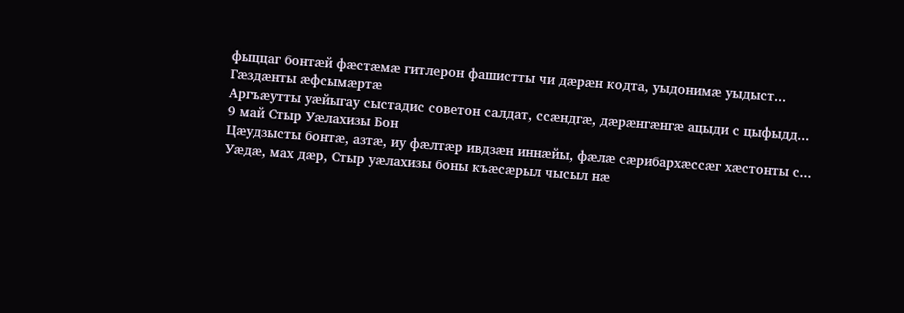фыццаг бонтæй фæстæмæ гитлерон фашистты чи дæрæн кодта, уыдонимæ уыдыст...
Гæздæнты æфсымæртæ
Аргъæутты уæйыгау сыстадис советон салдат, ссæндгæ, дæрæнгæнгæ ацыди с цыфыдд...
9 май Стыр Уæлахизы Бон
Цæудзысты бонтæ, азтæ, иу фæлтæр ивдзæн иннæйы, фæлæ сæрибархæссæг хæстонты с...
Уæдæ, мах дæр, Стыр уæлахизы боны къæсæрыл чысыл нæ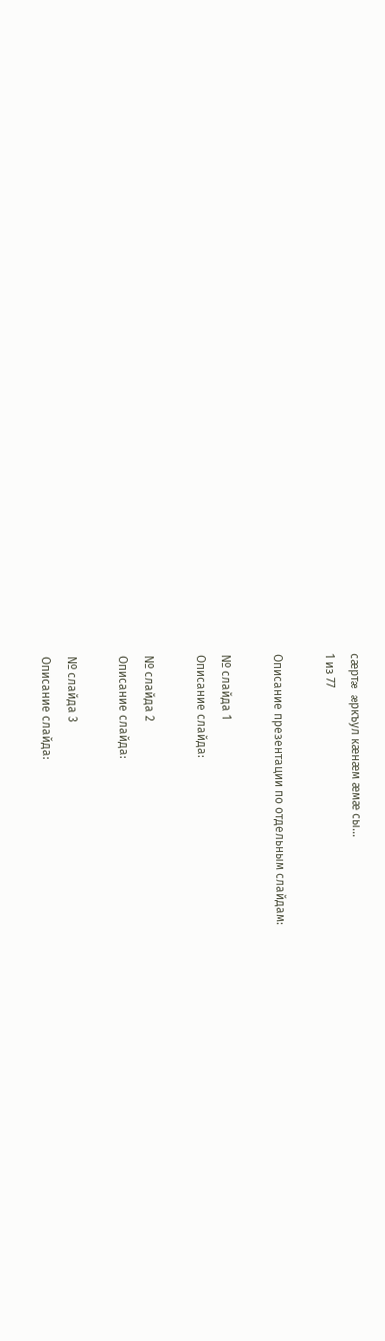сæртæ æркъул кæнæм æмæ сы...
1 из 77

Описание презентации по отдельным слайдам:

№ слайда 1
Описание слайда:

№ слайда 2
Описание слайда:

№ слайда 3
Описание слайда: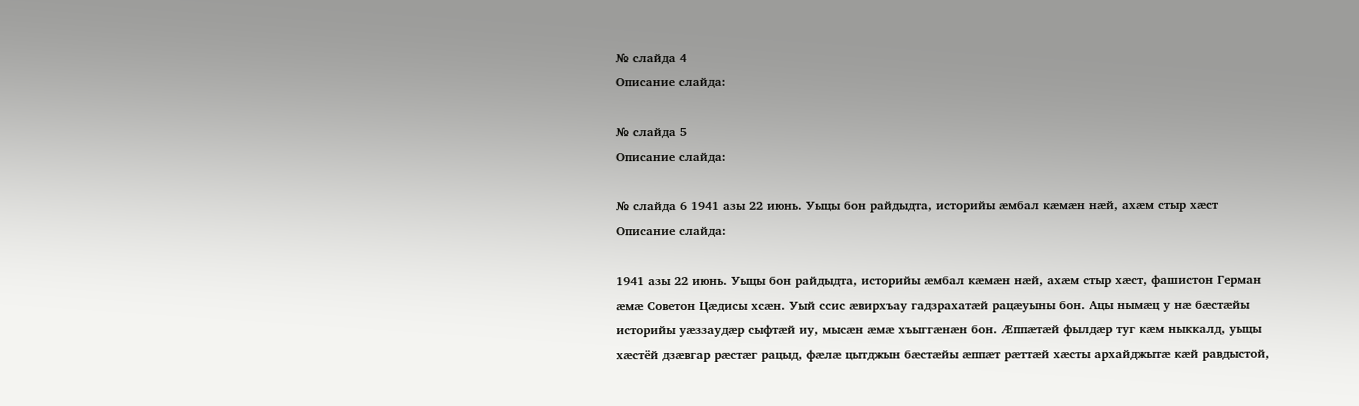№ слайда 4
Описание слайда:

№ слайда 5
Описание слайда:

№ слайда 6 1941 азы 22 июнь. Уыцы бон райдыдта, историйы æмбал кæмæн нæй, ахæм стыр хæст
Описание слайда:

1941 азы 22 июнь. Уыцы бон райдыдта, историйы æмбал кæмæн нæй, ахæм стыр хæст, фашистон Герман æмæ Советон Цæдисы хсæн. Уый ссис æвирхъау гадзрахатæй рацæуыны бон. Ацы нымæц у нæ бæстæйы историйы уæззаудæр сыфтæй иу, мысæн æмæ хъыггæнæн бон. Æппæтæй фылдæр туг кæм ныккалд, уыцы хæстёй дзæвгар рæстæг рацыд, фæлæ цытджын бæстæйы æппæт рæттæй хæсты архайджытæ кæй равдыстой,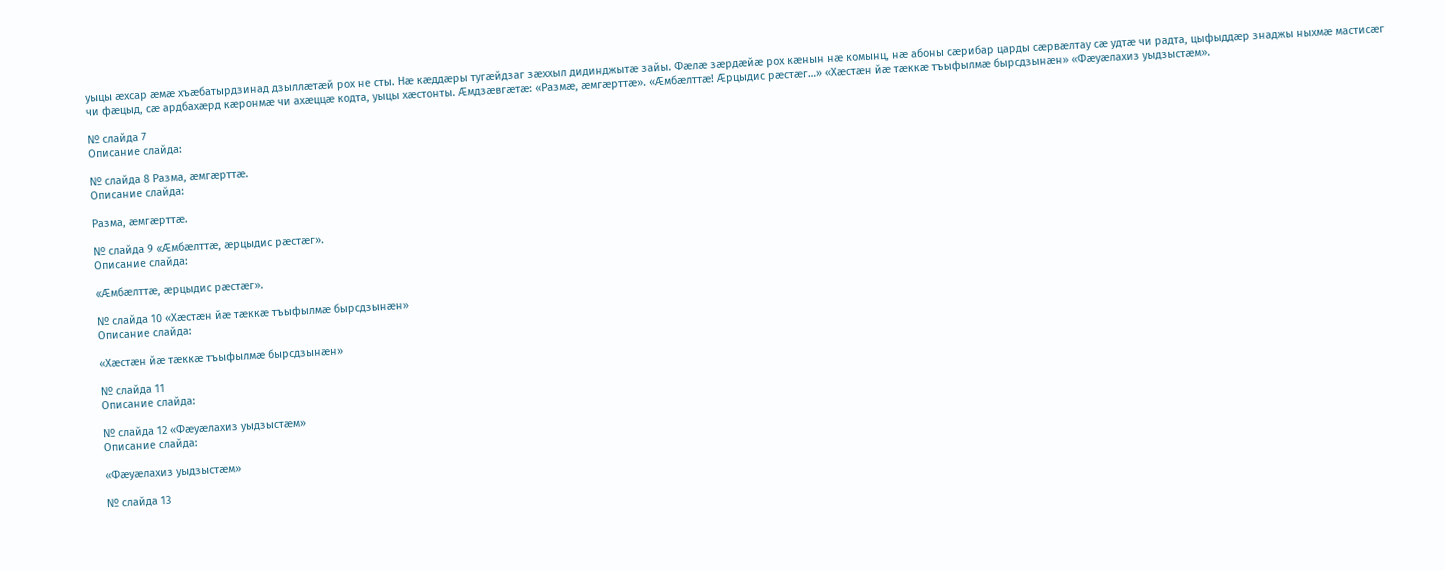уыцы æхсар æмæ хъæбатырдзинад дзыллæтæй рох не сты. Нæ кæддæры тугæйдзаг зæххыл дидинджытæ зайы. Фæлæ зæрдæйæ рох кæнын нæ комынц, нæ абоны сæрибар царды сæрвæлтау сæ удтæ чи радта, цыфыддæр знаджы ныхмæ мастисæг чи фæцыд, сæ ардбахæрд кæронмæ чи ахæццæ кодта, уыцы хæстонты. Æмдзæвгæтæ: «Размæ, æмгæрттæ». «Æмбæлттæ! Æрцыдис рæстæг…» «Хæстæн йæ тæккæ тъыфылмæ бырсдзынæн» «Фæуæлахиз уыдзыстæм».

№ слайда 7
Описание слайда:

№ слайда 8 Разма, æмгæрттæ.
Описание слайда:

Разма, æмгæрттæ.

№ слайда 9 «Æмбæлттæ, æрцыдис рæстæг».
Описание слайда:

«Æмбæлттæ, æрцыдис рæстæг».

№ слайда 10 «Хæстæн йæ тæккæ тъыфылмæ бырсдзынæн»
Описание слайда:

«Хæстæн йæ тæккæ тъыфылмæ бырсдзынæн»

№ слайда 11
Описание слайда:

№ слайда 12 «Фæуæлахиз уыдзыстæм»
Описание слайда:

«Фæуæлахиз уыдзыстæм»

№ слайда 13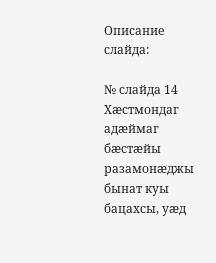Описание слайда:

№ слайда 14 Хæстмондаг адæймаг бæстæйы разамонæджы бынат куы бацахсы, уæд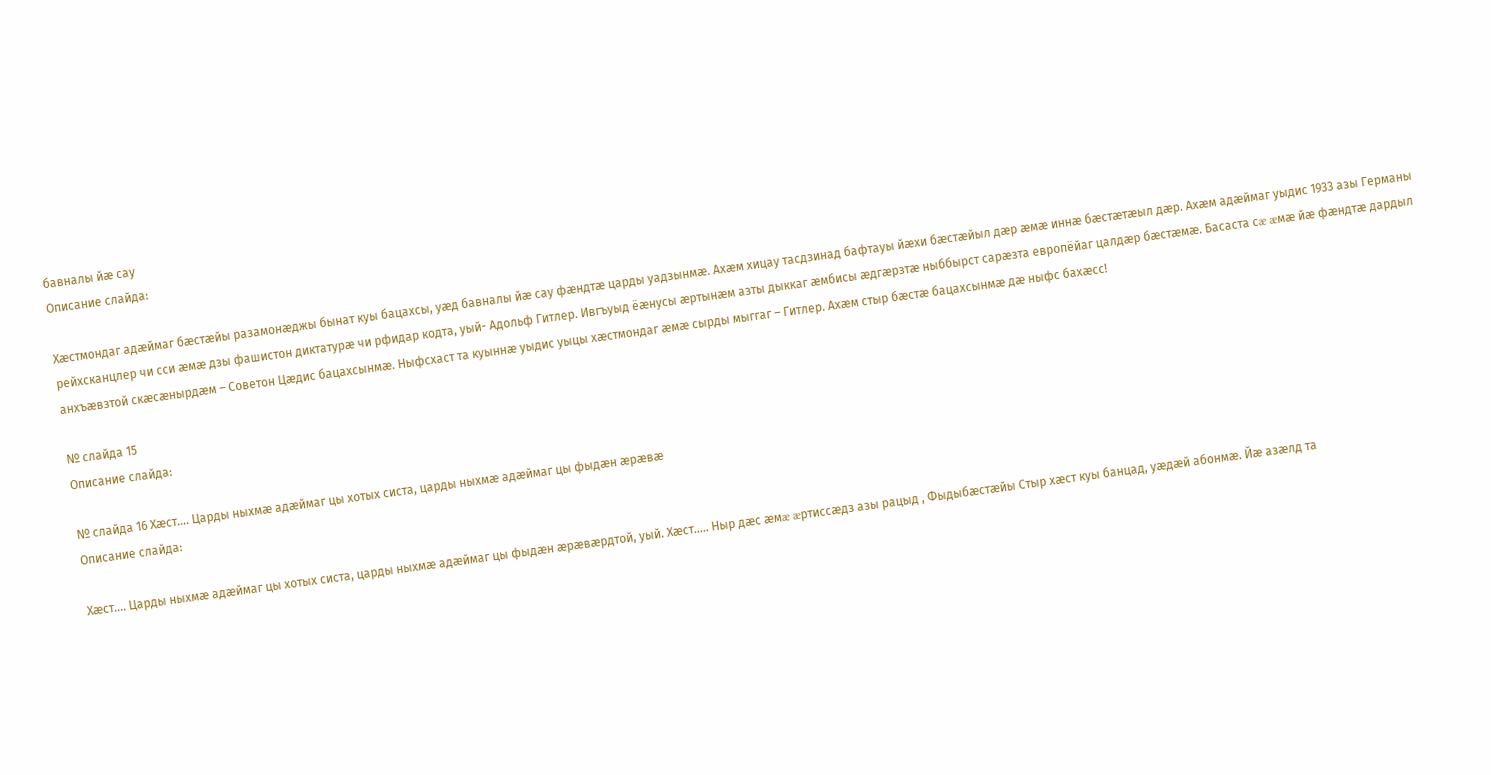бавналы йæ сау
Описание слайда:

Хæстмондаг адæймаг бæстæйы разамонæджы бынат куы бацахсы, уæд бавналы йæ сау фæндтæ царды уадзынмæ. Ахæм хицау тасдзинад бафтауы йæхи бæстæйыл дæр æмæ иннæ бæстæтæыл дæр. Ахæм адæймаг уыдис 1933 азы Германы рейхсканцлер чи сси æмæ дзы фашистон диктатурæ чи рфидар кодта, уый- Адольф Гитлер. Ивгъуыд ёæнусы æртынæм азты дыккаг æмбисы æдгæрзтæ ныббырст сарæзта европёйаг цалдæр бæстæмæ. Басаста сæ æмæ йæ фæндтæ дардыл анхъæвзтой скæсæнырдæм – Советон Цæдис бацахсынмæ. Ныфсхаст та куыннæ уыдис уыцы хæстмондаг æмæ сырды мыггаг – Гитлер. Ахæм стыр бæстæ бацахсынмæ дæ ныфс бахæсс!

№ слайда 15
Описание слайда:

№ слайда 16 Хæст…. Царды ныхмæ адæймаг цы хотых систа, царды ныхмæ адæймаг цы фыдæн æрæвæ
Описание слайда:

Хæст…. Царды ныхмæ адæймаг цы хотых систа, царды ныхмæ адæймаг цы фыдæн æрæвæрдтой, уый. Хæст….. Ныр дæс æмæ æртиссæдз азы рацыд , Фыдыбæстæйы Стыр хæст куы банцад, уæдæй абонмæ. Йæ азæлд та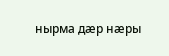нырма дæр нæры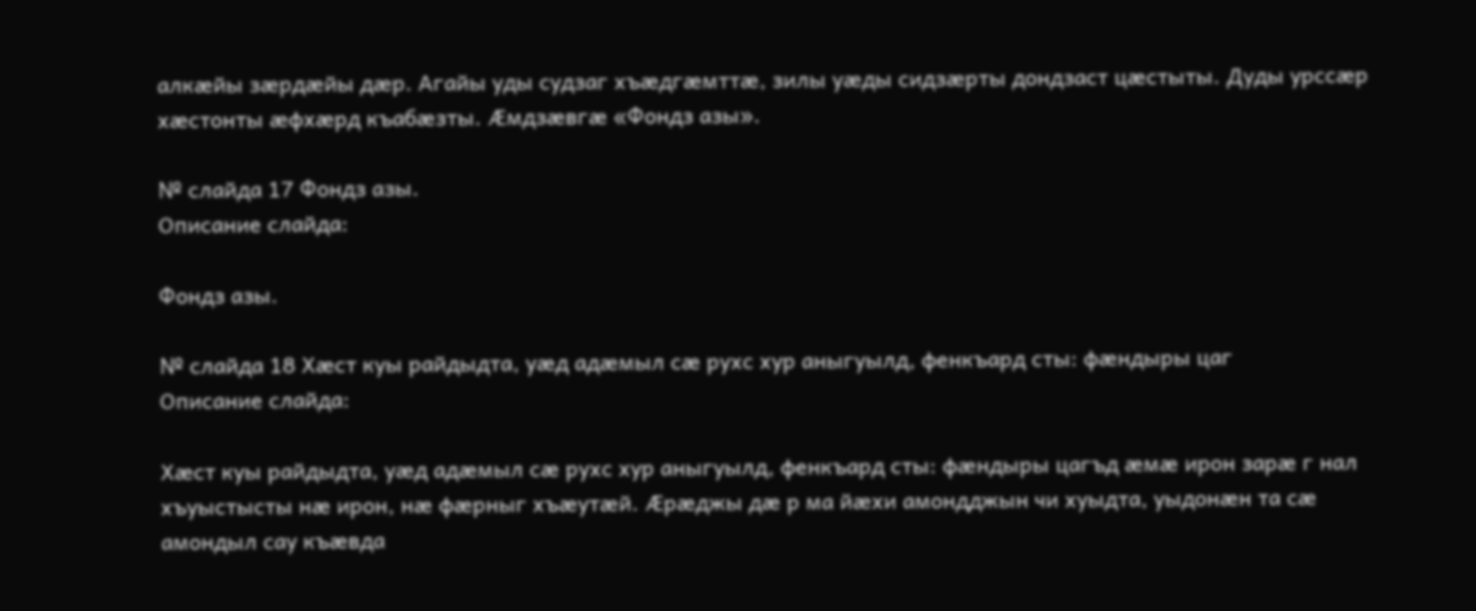алкæйы зæрдæйы дæр. Агайы уды судзаг хъæдгæмттæ, зилы уæды сидзæрты дондзаст цæстыты. Дуды урссæр хæстонты æфхæрд къабæзты. Æмдзæвгæ «Фондз азы».

№ слайда 17 Фондз азы.
Описание слайда:

Фондз азы.

№ слайда 18 Хæст куы райдыдта, уæд адæмыл сæ рухс хур аныгуылд, фенкъард сты: фæндыры цаг
Описание слайда:

Хæст куы райдыдта, уæд адæмыл сæ рухс хур аныгуылд, фенкъард сты: фæндыры цагъд æмæ ирон зарæ г нал хъуыстысты нæ ирон, нæ фæрныг хъæутæй. Æрæджы дæ р ма йæхи амондджын чи хуыдта, уыдонæн та сæ амондыл сау къæвда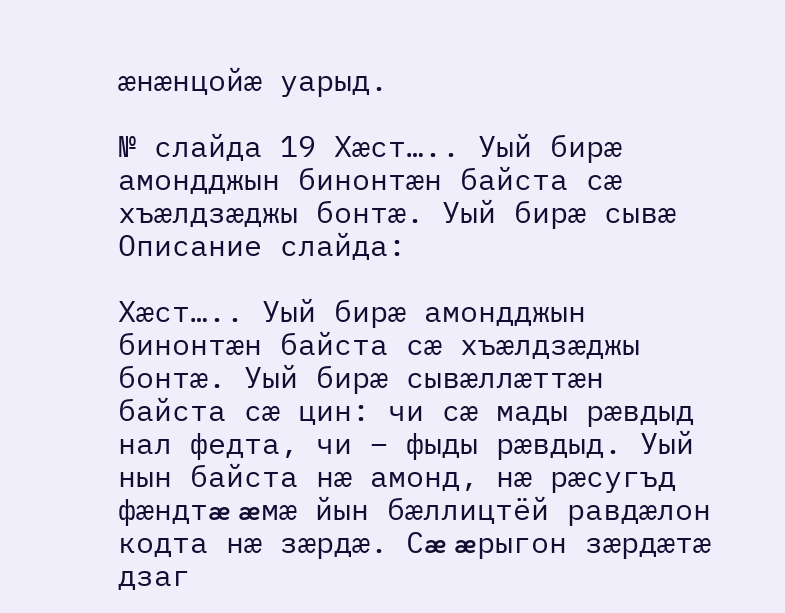æнæнцойæ уарыд.

№ слайда 19 Хæст….. Уый бирæ амондджын бинонтæн байста сæ хъæлдзæджы бонтæ. Уый бирæ сывæ
Описание слайда:

Хæст….. Уый бирæ амондджын бинонтæн байста сæ хъæлдзæджы бонтæ. Уый бирæ сывæллæттæн байста сæ цин: чи сæ мады рæвдыд нал федта, чи – фыды рæвдыд. Уый нын байста нæ амонд, нæ рæсугъд фæндтæ æмæ йын бæллицтёй равдæлон кодта нæ зæрдæ. Сæ æрыгон зæрдæтæ дзаг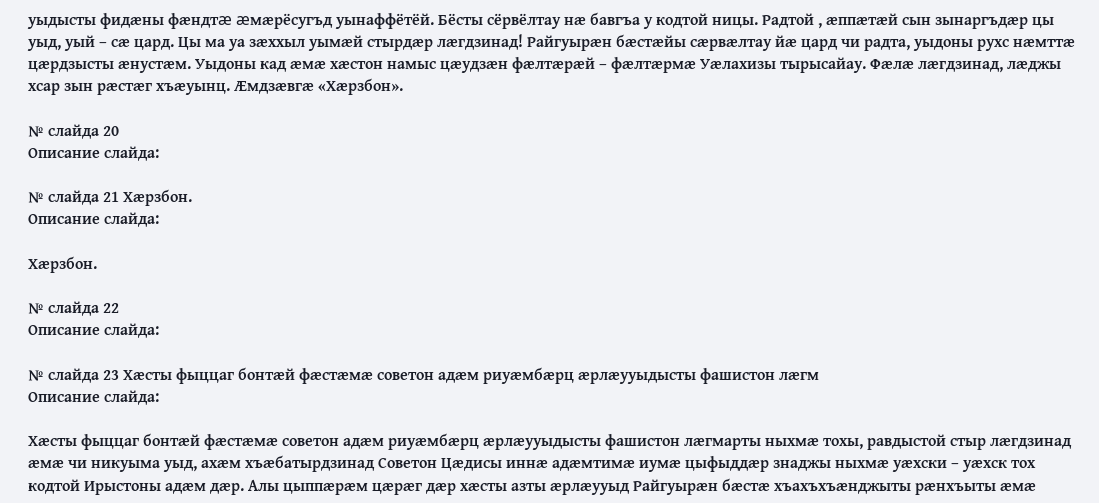уыдысты фидæны фæндтæ æмæрёсугъд уынаффётёй. Бёсты сёрвёлтау нæ бавгъа у кодтой ницы. Радтой , æппæтæй сын зынаргъдæр цы уыд, уый – сæ цард. Цы ма уа зæххыл уымæй стырдæр лæгдзинад! Райгуырæн бæстæйы сæрвæлтау йæ цард чи радта, уыдоны рухс нæмттæ цæрдзысты æнустæм. Уыдоны кад æмæ хæстон намыс цæудзæн фæлтæрæй – фæлтæрмæ Уæлахизы тырысайау. Фæлæ лæгдзинад, лæджы хсар зын рæстæг хъæуынц. Æмдзæвгæ «Хæрзбон».

№ слайда 20
Описание слайда:

№ слайда 21 Хæрзбон.
Описание слайда:

Хæрзбон.

№ слайда 22
Описание слайда:

№ слайда 23 Хæсты фыццаг бонтæй фæстæмæ советон адæм риуæмбæрц æрлæууыдысты фашистон лæгм
Описание слайда:

Хæсты фыццаг бонтæй фæстæмæ советон адæм риуæмбæрц æрлæууыдысты фашистон лæгмарты ныхмæ тохы, равдыстой стыр лæгдзинад æмæ чи никуыма уыд, ахæм хъæбатырдзинад Советон Цæдисы иннæ адæмтимæ иумæ цыфыддæр знаджы ныхмæ уæхски – уæхск тох кодтой Ирыстоны адæм дæр. Алы цыппæрæм цæрæг дæр хæсты азты æрлæууыд Райгуырæн бæстæ хъахъхъæнджыты рæнхъыты æмæ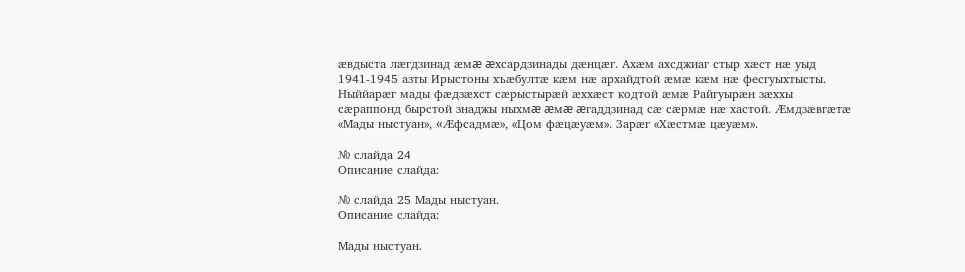æвдыста лæгдзинад æмæ æхсардзинады дæнцæг. Ахæм ахсджиаг стыр хæст нæ уыд 1941-1945 азты Ирыстоны хъæбултæ кæм нæ архайдтой æмæ кæм нæ фесгуыхтысты. Ныййарæг мады фæдзæхст сæрыстырæй æххæст кодтой æмæ Райгуырæн зæххы сæраппонд бырстой знаджы ныхмæ æмæ æгаддзинад сæ сæрмæ нæ хастой. Æмдзæвгæтæ «Мады ныстуан», «Æфсадмæ», «Цом фæцæуæм». Зарæг «Хæстмæ цæуæм».

№ слайда 24
Описание слайда:

№ слайда 25 Мады ныстуан.
Описание слайда:

Мады ныстуан.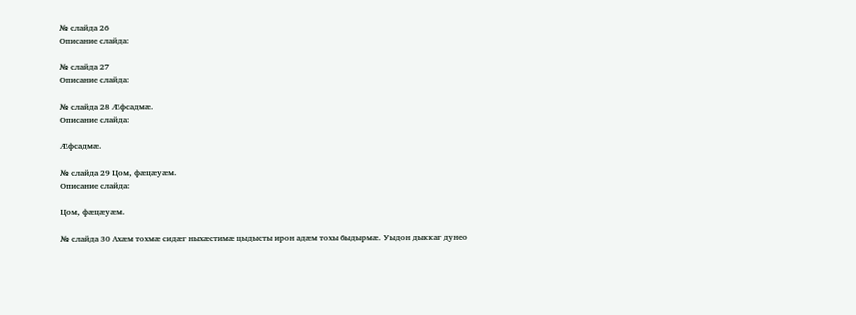№ слайда 26
Описание слайда:

№ слайда 27
Описание слайда:

№ слайда 28 Æфсадмæ.
Описание слайда:

Æфсадмæ.

№ слайда 29 Цом, фæцæуæм.
Описание слайда:

Цом, фæцæуæм.

№ слайда 30 Ахæм тохмæ сидæг ныхæстимæ цыдысты ирон адæм тохы быдырмæ. Уыдон дыккаг дунео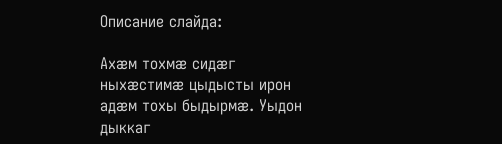Описание слайда:

Ахæм тохмæ сидæг ныхæстимæ цыдысты ирон адæм тохы быдырмæ. Уыдон дыккаг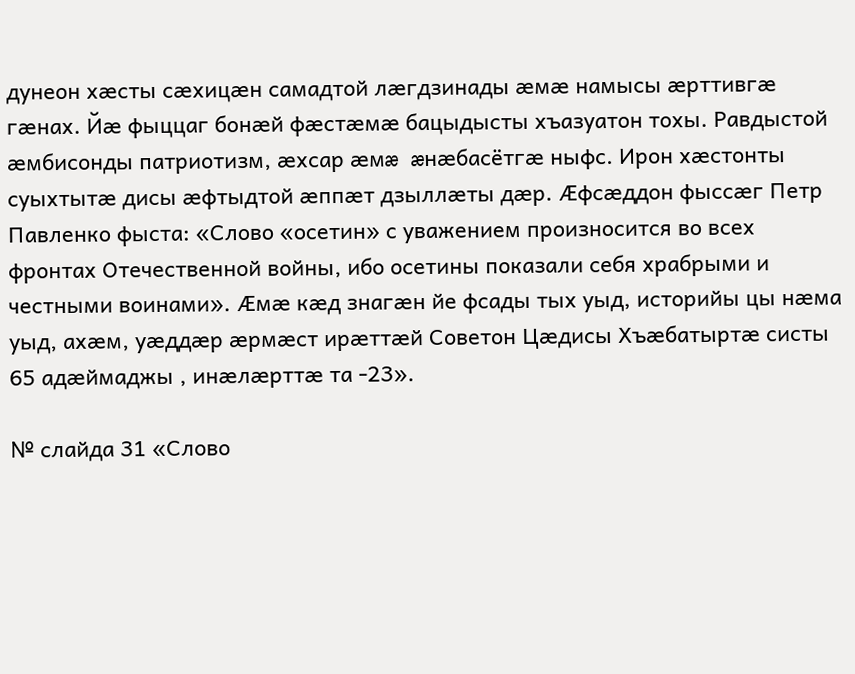дунеон хæсты сæхицæн самадтой лæгдзинады æмæ намысы æрттивгæ гæнах. Йæ фыццаг бонæй фæстæмæ бацыдысты хъазуатон тохы. Равдыстой æмбисонды патриотизм, æхсар æмæ æнæбасётгæ ныфс. Ирон хæстонты суыхтытæ дисы æфтыдтой æппæт дзыллæты дæр. Æфсæддон фыссæг Петр Павленко фыста: «Слово «осетин» с уважением произносится во всех фронтах Отечественной войны, ибо осетины показали себя храбрыми и честными воинами». Æмæ кæд знагæн йе фсады тых уыд, историйы цы нæма уыд, ахæм, уæддæр æрмæст ирæттæй Советон Цæдисы Хъæбатыртæ систы 65 адæймаджы , инæлæрттæ та -23».

№ слайда 31 «Слово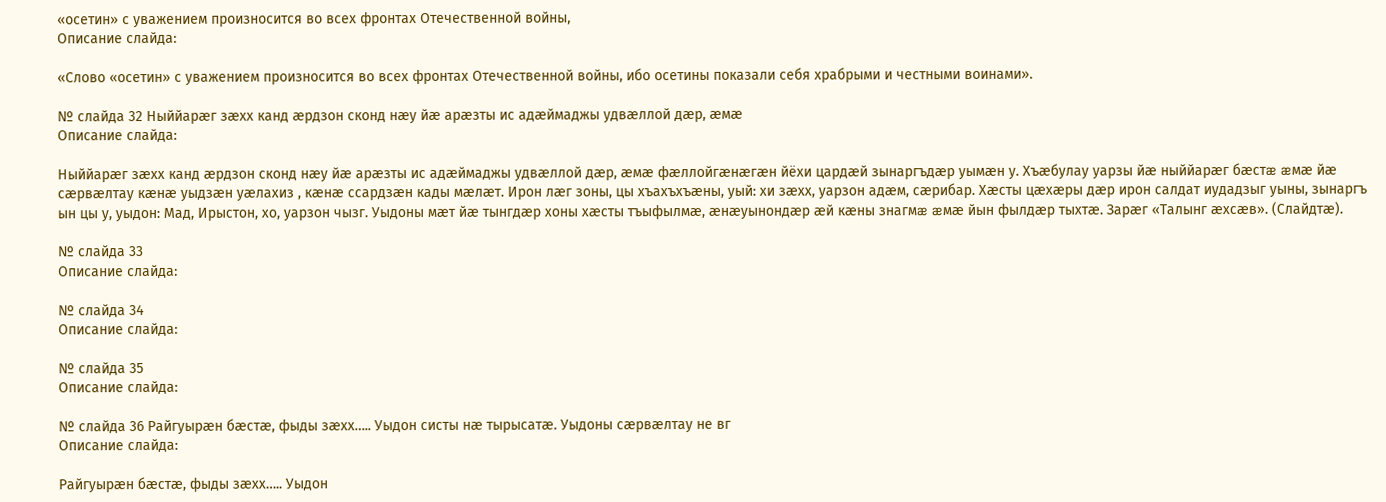«осетин» с уважением произносится во всех фронтах Отечественной войны,
Описание слайда:

«Слово «осетин» с уважением произносится во всех фронтах Отечественной войны, ибо осетины показали себя храбрыми и честными воинами».

№ слайда 32 Ныййарæг зæхх канд æрдзон сконд нæу йæ арæзты ис адæймаджы удвæллой дæр, æмæ
Описание слайда:

Ныййарæг зæхх канд æрдзон сконд нæу йæ арæзты ис адæймаджы удвæллой дæр, æмæ фæллойгæнæгæн йёхи цардæй зынаргъдæр уымæн у. Хъæбулау уарзы йæ ныййарæг бæстæ æмæ йæ сæрвæлтау кæнæ уыдзæн уæлахиз , кæнæ ссардзæн кады мæлæт. Ирон лæг зоны, цы хъахъхъæны, уый: хи зæхх, уарзон адæм, сæрибар. Хæсты цæхæры дæр ирон салдат иудадзыг уыны, зынаргъ ын цы у, уыдон: Мад, Ирыстон, хо, уарзон чызг. Уыдоны мæт йæ тынгдæр хоны хæсты тъыфылмæ, æнæуынондæр æй кæны знагмæ æмæ йын фылдæр тыхтæ. Зарæг «Талынг æхсæв». (Слайдтæ).

№ слайда 33
Описание слайда:

№ слайда 34
Описание слайда:

№ слайда 35
Описание слайда:

№ слайда 36 Райгуырæн бæстæ, фыды зæхх….. Уыдон систы нæ тырысатæ. Уыдоны сæрвæлтау не вг
Описание слайда:

Райгуырæн бæстæ, фыды зæхх….. Уыдон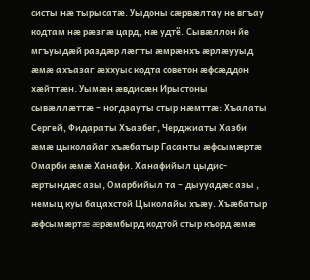систы нæ тырысатæ. Уыдоны сæрвæлтау не вгъау кодтам нæ рæзгæ цард, нæ удтё. Сывæллон йе мгъуыдæй раздæр лæгты æмрæнхъ æрлæууыд æмæ ахъазаг æххуыс кодта советон æфсæддон хæйттæн. Уымæн æвдисæн Ирыстоны сывæллæттæ – ногдзауты стыр нæмттæ: Хъалаты Сергей, Фидараты Хъазбег, Черджиаты Хазби æмæ цыколайаг хъæбатыр Гасанты æфсымæртæ Омарби æмæ Ханафи. Ханафийыл цыдис- æртындæс азы, Омарбийыл та – дыууадæс азы , немыц куы бацахстой Цыколайы хъæу. Хъæбатыр æфсымæртæ æрæмбырд кодтой стыр къорд æмæ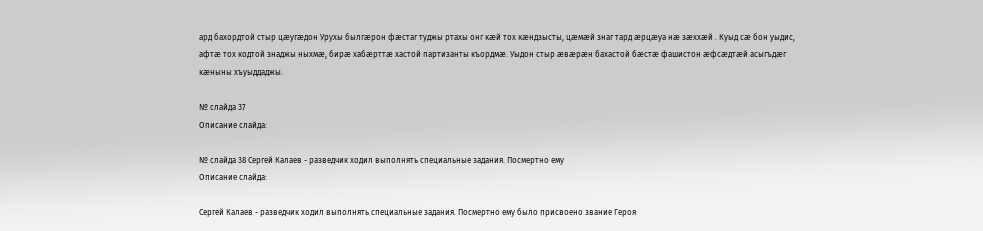ард бахордтой стыр цæугæдон Урухы былгæрон фæстаг туджы ртахы онг кæй тох кæндзысты, цæмæй знаг тард æрцæуа нæ зæххæй . Куыд сæ бон уыдис, афтæ тох кодтой знаджы ныхмæ, бирæ хабæрттæ хастой партизанты къордмæ. Уыдон стыр æвæрæн бахастой бæстæ фашистон æфсæдтæй асыгъдæг кæныны хъуыддаджы.

№ слайда 37
Описание слайда:

№ слайда 38 Сергей Калаев - разведчик ходил выполнять специальные задания. Посмертно ему
Описание слайда:

Сергей Калаев - разведчик ходил выполнять специальные задания. Посмертно ему было присвоено звание Героя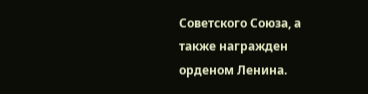Советского Союза, а также награжден орденом Ленина.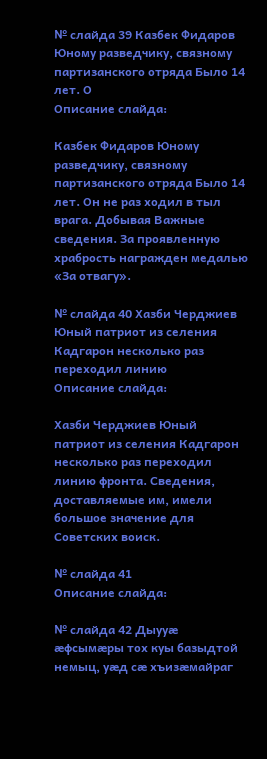№ слайда 39 Казбек Фидаров Юному разведчику, связному партизанского отряда Было 14 лет. О
Описание слайда:

Казбек Фидаров Юному разведчику, связному партизанского отряда Было 14 лет. Он не раз ходил в тыл врага. Добывая Важные сведения. За проявленную храбрость награжден медалью «За отвагу».

№ слайда 40 Хазби Черджиев Юный патриот из селения Кадгарон несколько раз переходил линию
Описание слайда:

Хазби Черджиев Юный патриот из селения Кадгарон несколько раз переходил линию фронта. Сведения, доставляемые им, имели большое значение для Советских воиск.

№ слайда 41
Описание слайда:

№ слайда 42 Дыууæ æфсымæры тох куы базыдтой немыц, уæд сæ хъизæмайраг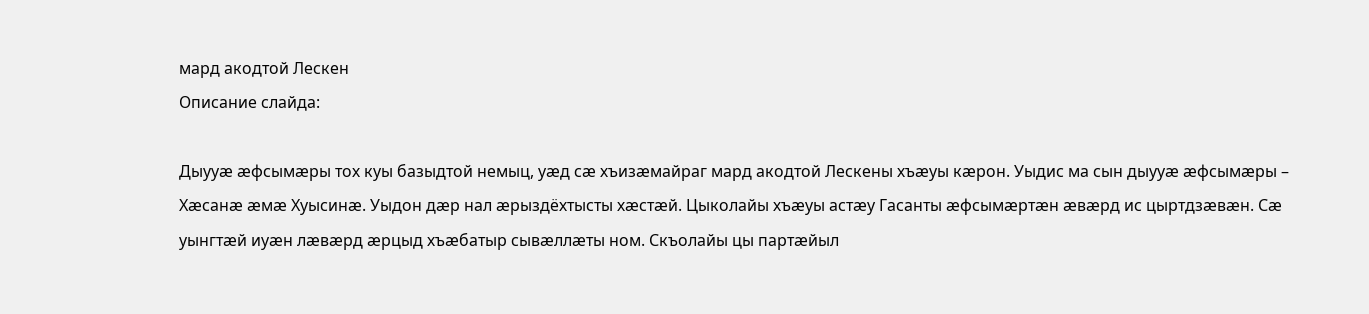мард акодтой Лескен
Описание слайда:

Дыууæ æфсымæры тох куы базыдтой немыц, уæд сæ хъизæмайраг мард акодтой Лескены хъæуы кæрон. Уыдис ма сын дыууæ æфсымæры – Хæсанæ æмæ Хуысинæ. Уыдон дæр нал æрыздёхтысты хæстæй. Цыколайы хъæуы астæу Гасанты æфсымæртæн æвæрд ис цыртдзæвæн. Сæ уынгтæй иуæн лæвæрд æрцыд хъæбатыр сывæллæты ном. Скъолайы цы партæйыл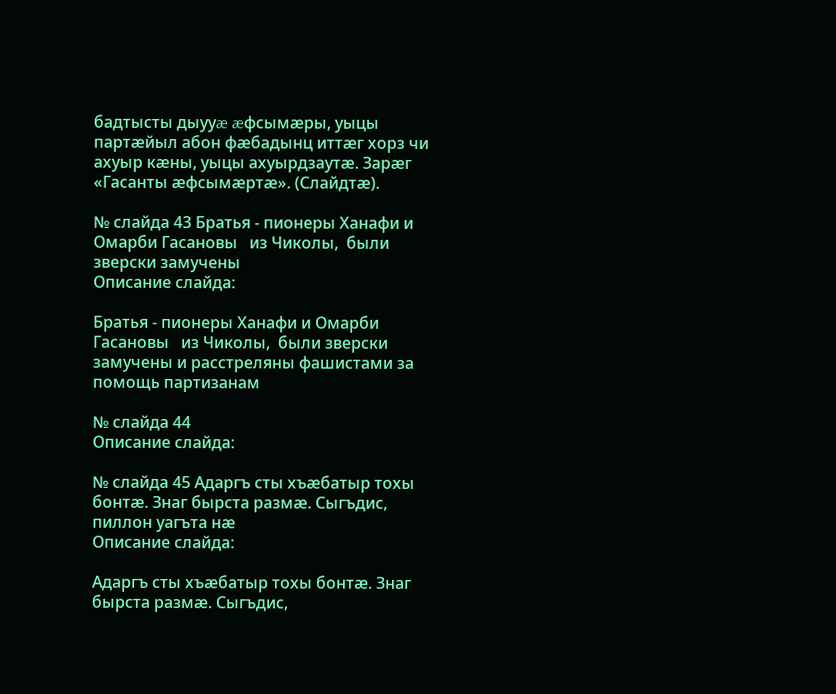бадтысты дыууæ æфсымæры, уыцы партæйыл абон фæбадынц иттæг хорз чи ахуыр кæны, уыцы ахуырдзаутæ. Зарæг «Гасанты æфсымæртæ». (Слайдтæ).

№ слайда 43 Братья - пионеры Ханафи и Омарби Гасановы   из Чиколы,  были зверски замучены
Описание слайда:

Братья - пионеры Ханафи и Омарби Гасановы   из Чиколы,  были зверски замучены и расстреляны фашистами за помощь партизанам

№ слайда 44
Описание слайда:

№ слайда 45 Адаргъ сты хъæбатыр тохы бонтæ. Знаг бырста размæ. Сыгъдис, пиллон уагъта нæ
Описание слайда:

Адаргъ сты хъæбатыр тохы бонтæ. Знаг бырста размæ. Сыгъдис,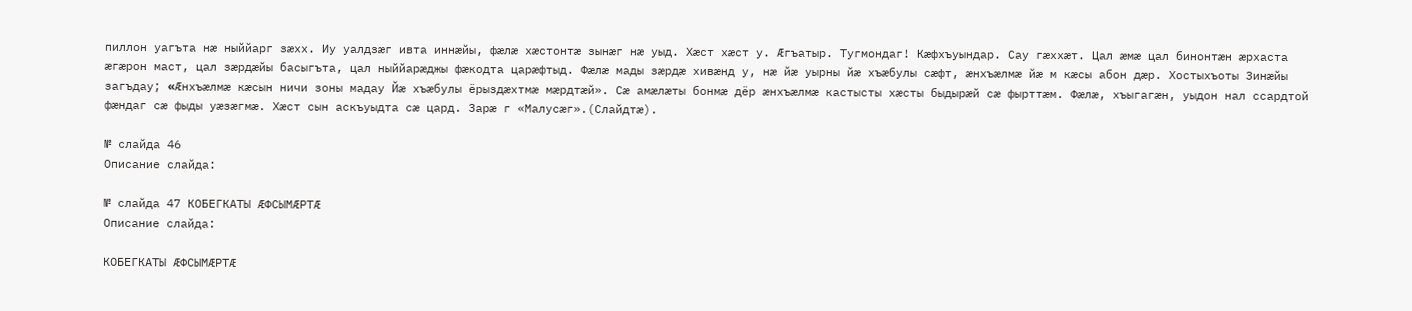пиллон уагъта нæ ныййарг зæхх. Иу уалдзæг ивта иннæйы, фæлæ хæстонтæ зынæг нæ уыд. Хæст хæст у. Æгъатыр. Тугмондаг! Кæфхъуындар. Сау гæххæт. Цал æмæ цал бинонтæн æрхаста æгæрон маст, цал зæрдæйы басыгъта, цал ныййарæджы фæкодта царæфтыд. Фæлæ мады зæрдæ хивæнд у, нæ йæ уырны йæ хъæбулы сæфт, æнхъæлмæ йæ м кæсы абон дæр. Хостыхъоты Зинæйы загъдау; «Æнхъæлмæ кæсын ничи зоны мадау Йæ хъæбулы ёрыздæхтмæ мæрдтæй». Сæ амæлæты бонмæ дёр æнхъæлмæ кастысты хæсты быдырæй сæ фырттæм. Фæлæ, хъыгагæн, уыдон нал ссардтой фæндаг сæ фыды уæзæгмæ. Хæст сын аскъуыдта сæ цард. Зарæ г «Малусæг».(Слайдтæ).

№ слайда 46
Описание слайда:

№ слайда 47 КОБЕГКАТЫ ÆФСЫМÆРТÆ
Описание слайда:

КОБЕГКАТЫ ÆФСЫМÆРТÆ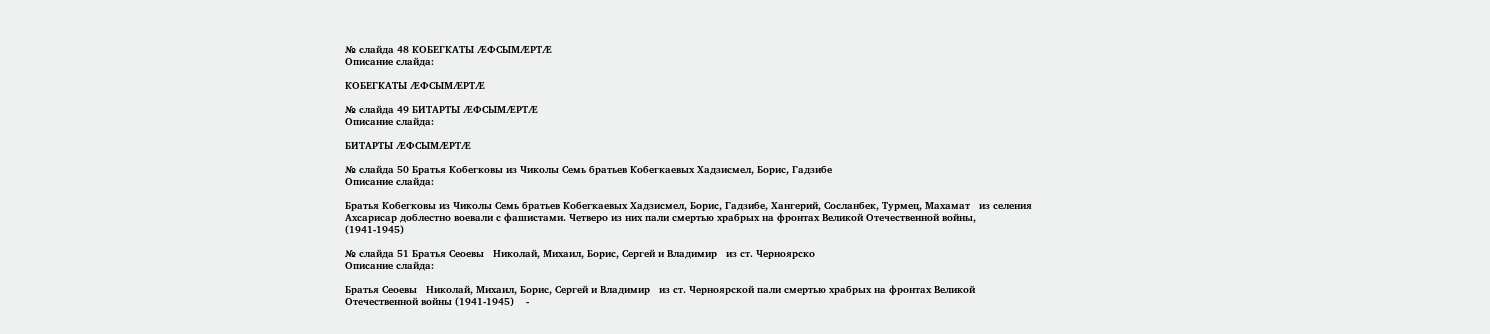№ слайда 48 КОБЕГКАТЫ ÆФСЫМÆРТÆ
Описание слайда:

КОБЕГКАТЫ ÆФСЫМÆРТÆ

№ слайда 49 БИТАРТЫ ÆФСЫМÆРТÆ
Описание слайда:

БИТАРТЫ ÆФСЫМÆРТÆ

№ слайда 50 Братья Кобегковы из Чиколы Семь братьев Кобегкаевых Хадзисмел, Борис, Гадзибе
Описание слайда:

Братья Кобегковы из Чиколы Семь братьев Кобегкаевых Хадзисмел, Борис, Гадзибе, Хангерий, Сосланбек, Турмец, Махамат   из селения Ахсарисар доблестно воевали с фашистами. Четверо из них пали смертью храбрых на фронтах Великой Отечественной войны, (1941-1945)

№ слайда 51 Братья Сеоевы   Николай, Михаил, Борис, Сергей и Владимир   из ст. Черноярско
Описание слайда:

Братья Сеоевы   Николай, Михаил, Борис, Сергей и Владимир   из ст. Черноярской пали смертью храбрых на фронтах Великой Отечественной войны (1941-1945)    -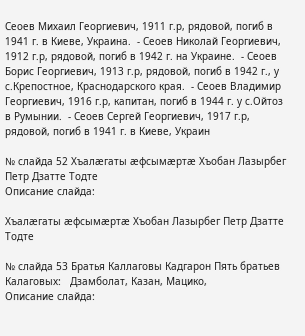Сеоев Михаил Георгиевич, 1911 г.р, рядовой, погиб в 1941 г. в Киеве, Украина.  - Сеоев Николай Георгиевич, 1912 г.р, рядовой, погиб в 1942 г. на Украине.  - Сеоев Борис Георгиевич, 1913 г.р, рядовой, погиб в 1942 г., у с.Крепостное, Краснодарского края.  - Сеоев Владимир Георгиевич, 1916 г.р, капитан, погиб в 1944 г. у с.Ойтоз в Румынии.  - Сеоев Сергей Георгиевич, 1917 г.р, рядовой, погиб в 1941 г. в Киеве, Украин

№ слайда 52 Хъалæгаты æфсымæртæ Хъобан Лазырбег Петр Дзатте Тодте
Описание слайда:

Хъалæгаты æфсымæртæ Хъобан Лазырбег Петр Дзатте Тодте

№ слайда 53 Братья Каллаговы Кадгарон Пять братьев Калаговых:   Дзамболат, Казан, Мацико,
Описание слайда: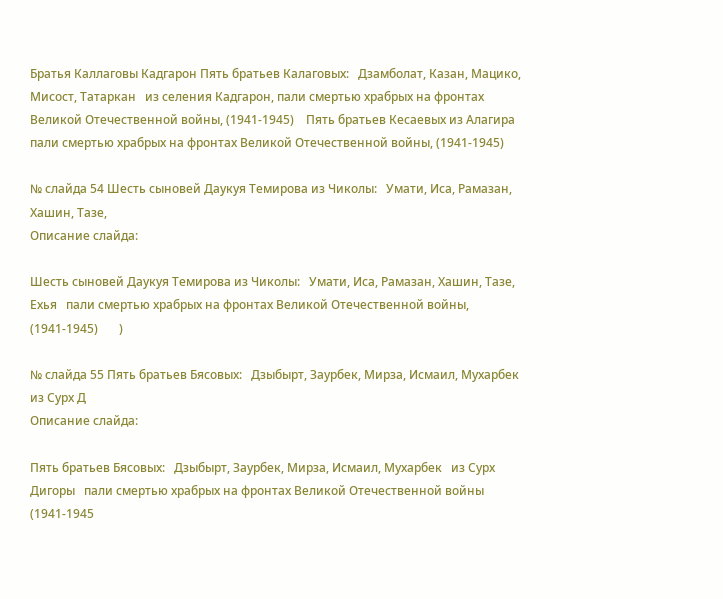Братья Каллаговы Кадгарон Пять братьев Калаговых:   Дзамболат, Казан, Мацико, Мисост, Татаркан   из селения Кадгарон, пали смертью храбрых на фронтах Великой Отечественной войны, (1941-1945)    Пять братьев Кесаевых из Алагира пали смертью храбрых на фронтах Великой Отечественной войны, (1941-1945)

№ слайда 54 Шесть сыновей Даукуя Темирова из Чиколы:   Умати, Иса, Рамазан, Хашин, Тазе,
Описание слайда:

Шесть сыновей Даукуя Темирова из Чиколы:   Умати, Иса, Рамазан, Хашин, Тазе, Ехья   пали смертью храбрых на фронтах Великой Отечественной войны, (1941-1945)       )

№ слайда 55 Пять братьев Бясовых:   Дзыбырт, Заурбек, Мирза, Исмаил, Мухарбек   из Сурх Д
Описание слайда:

Пять братьев Бясовых:   Дзыбырт, Заурбек, Мирза, Исмаил, Мухарбек   из Сурх Дигоры   пали смертью храбрых на фронтах Великой Отечественной войны (1941-1945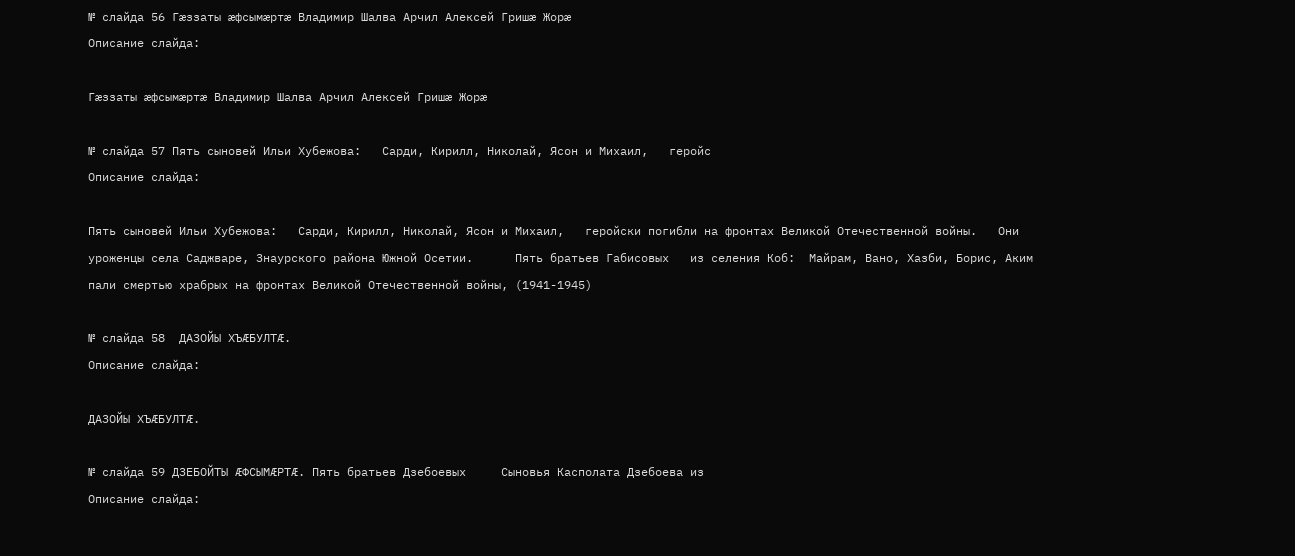№ слайда 56 Гæззаты æфсымæртæ Владимир Шалва Арчил Алексей Гришæ Жорæ
Описание слайда:

Гæззаты æфсымæртæ Владимир Шалва Арчил Алексей Гришæ Жорæ

№ слайда 57 Пять сыновей Ильи Хубежова:   Сарди, Кирилл, Николай, Ясон и Михаил,   геройс
Описание слайда:

Пять сыновей Ильи Хубежова:   Сарди, Кирилл, Николай, Ясон и Михаил,   геройски погибли на фронтах Великой Отечественной войны.   Они уроженцы села Саджваре, Знаурского района Южной Осетии.      Пять братьев Габисовых   из селения Коб:  Майрам, Вано, Хазби, Борис, Аким   пали смертью храбрых на фронтах Великой Отечественной войны, (1941-1945)

№ слайда 58  ДАЗОЙЫ ХЪÆБУЛТÆ.
Описание слайда:

ДАЗОЙЫ ХЪÆБУЛТÆ.

№ слайда 59 ДЗЕБОЙТЫ ÆФСЫМÆРТÆ. Пять братьев Дзебоевых     Сыновья Касполата Дзебоева из
Описание слайда: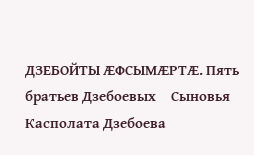ДЗЕБОЙТЫ ÆФСЫМÆРТÆ. Пять братьев Дзебоевых     Сыновья Касполата Дзебоева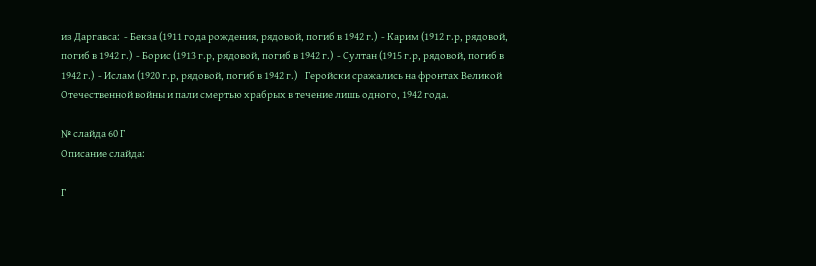из Даргавса:  - Бекза (1911 года рождения, рядовой, погиб в 1942 г.)  - Карим (1912 г.р, рядовой, погиб в 1942 г.)  - Борис (1913 г.р, рядовой, погиб в 1942 г.)  - Султан (1915 г.р, рядовой, погиб в 1942 г.)  - Ислам (1920 г.р, рядовой, погиб в 1942 г.)    Геройски сражались на фронтах Великой Отечественной войны и пали смертью храбрых в течение лишь одного, 1942 года.

№ слайда 60 Г
Описание слайда:

Г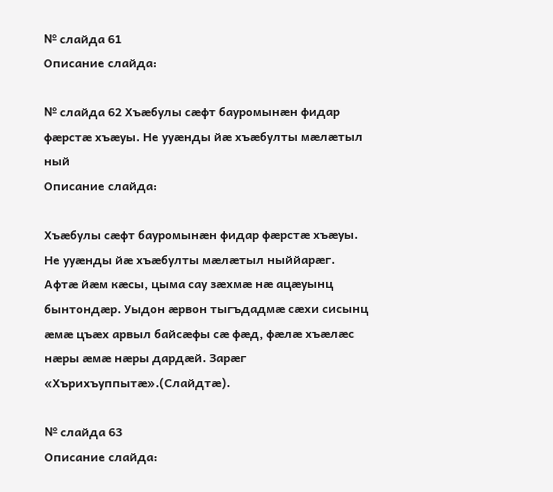№ слайда 61
Описание слайда:

№ слайда 62 Хъæбулы сæфт бауромынæн фидар фæрстæ хъæуы. Не ууæнды йæ хъæбулты мæлæтыл ный
Описание слайда:

Хъæбулы сæфт бауромынæн фидар фæрстæ хъæуы. Не ууæнды йæ хъæбулты мæлæтыл ныййарæг. Афтæ йæм кæсы, цыма сау зæхмæ нæ ацæуынц бынтондæр. Уыдон æрвон тыгъдадмæ сæхи сисынц æмæ цъæх арвыл байсæфы сæ фæд, фæлæ хъæлæс нæры æмæ нæры дардæй. Зарæг «Хърихъуппытæ».(Слайдтæ).

№ слайда 63
Описание слайда: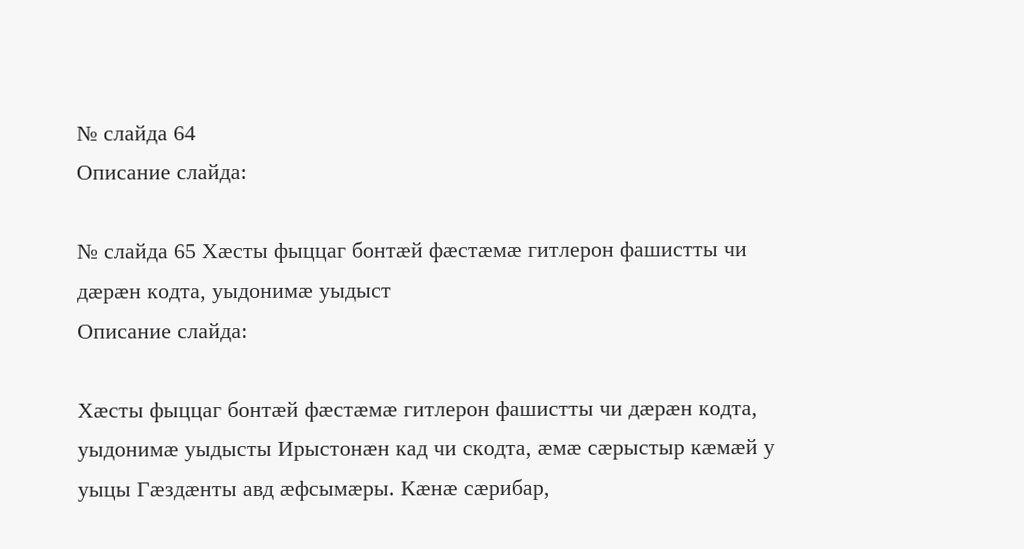№ слайда 64
Описание слайда:

№ слайда 65 Хæсты фыццаг бонтæй фæстæмæ гитлерон фашистты чи дæрæн кодта, уыдонимæ уыдыст
Описание слайда:

Хæсты фыццаг бонтæй фæстæмæ гитлерон фашистты чи дæрæн кодта, уыдонимæ уыдысты Ирыстонæн кад чи скодта, æмæ сæрыстыр кæмæй у уыцы Гæздæнты авд æфсымæры. Кæнæ сæрибар,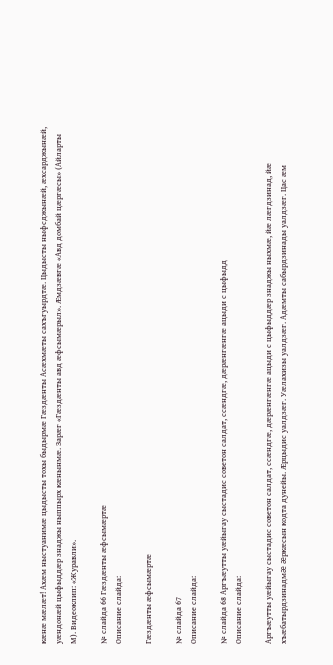кæнæ мæлæт! Ахæм ныстуанимæ цыдысты тохы быдырмæ Гæздæнты Асæхмæты сахъгуырдтæ. Цыдысты ныфсджынæй, æхсарджынæй, уæндонæй цыфыддæр знаджы ныппырх кæнынмæ. Зарæг «Гæздæнты авд æфсымæрыл». Æмдзæвгæ «Авд домбай цæргæсы» (Айларты М). Видеоклип: «Журавли».

№ слайда 66 Гæздæнты æфсымæртæ
Описание слайда:

Гæздæнты æфсымæртæ

№ слайда 67
Описание слайда:

№ слайда 68 Аргъæутты уæйыгау сыстадис советон салдат, ссæндгæ, дæрæнгæнгæ ацыди с цыфыдд
Описание слайда:

Аргъæутты уæйыгау сыстадис советон салдат, ссæндгæ, дæрæнгæнгæ ацыди с цыфыддæр знаджы ныхмæ, йæ лæгдзинад, йæ хъæбатырдзинадмæ æркæсын кодта дунейы. Æрцыдис уалдзæг. Уæлахизы уалдзæг. Адæмты сабырдзинады уалдзæг. Цас æм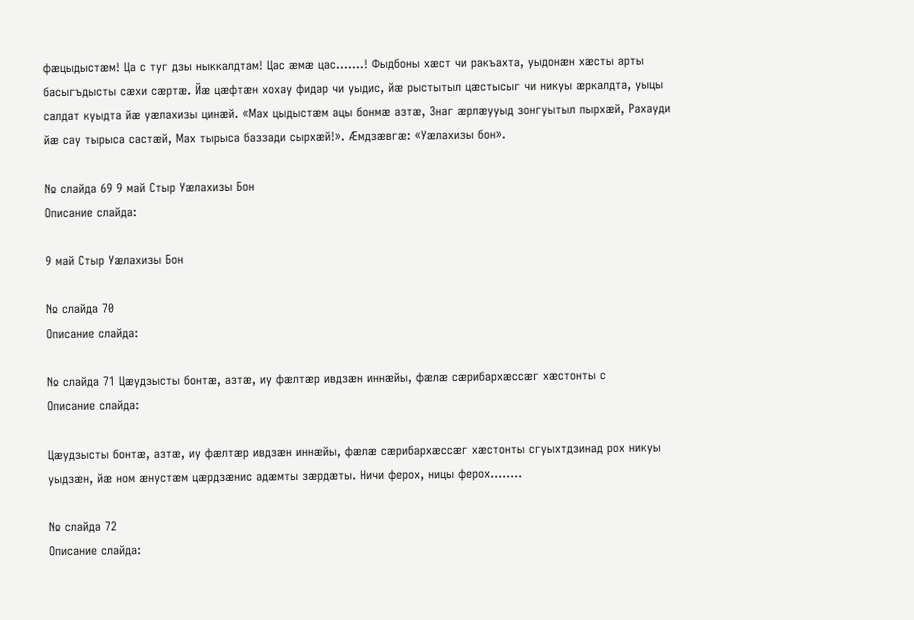фæцыдыстæм! Ца с туг дзы ныккалдтам! Цас æмæ цас…….! Фыдбоны хæст чи ракъахта, уыдонæн хæсты арты басыгъдысты сæхи сæртæ. Йæ цæфтæн хохау фидар чи уыдис, йæ рыстытыл цæстысыг чи никуы æркалдта, уыцы салдат куыдта йæ уæлахизы цинæй. «Мах цыдыстæм ацы бонмæ азтæ, Знаг æрлæууыд зонгуытыл пырхæй, Рахауди йæ сау тырыса састæй, Мах тырыса баззади сырхæй!». Æмдзæвгæ: «Уæлахизы бон».

№ слайда 69 9 май Стыр Уæлахизы Бон
Описание слайда:

9 май Стыр Уæлахизы Бон

№ слайда 70
Описание слайда:

№ слайда 71 Цæудзысты бонтæ, азтæ, иу фæлтæр ивдзæн иннæйы, фæлæ сæрибархæссæг хæстонты с
Описание слайда:

Цæудзысты бонтæ, азтæ, иу фæлтæр ивдзæн иннæйы, фæлæ сæрибархæссæг хæстонты сгуыхтдзинад рох никуы уыдзæн, йæ ном æнустæм цæрдзæнис адæмты зæрдæты. Ничи ферох, ницы ферох……..

№ слайда 72
Описание слайда: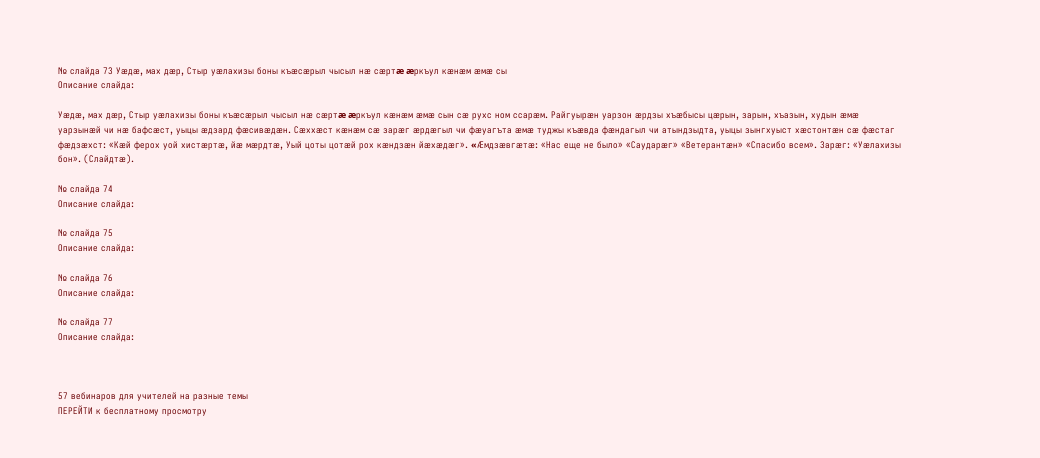№ слайда 73 Уæдæ, мах дæр, Стыр уæлахизы боны къæсæрыл чысыл нæ сæртæ æркъул кæнæм æмæ сы
Описание слайда:

Уæдæ, мах дæр, Стыр уæлахизы боны къæсæрыл чысыл нæ сæртæ æркъул кæнæм æмæ сын сæ рухс ном ссарæм. Райгуырæн уарзон æрдзы хъæбысы цæрын, зарын, хъазын, худын æмæ уарзынæй чи нæ бафсæст, уыцы æдзард фæсивæдæн. Сæххæст кæнæм сæ зарæг æрдæгыл чи фæуагъта æмæ туджы къæвда фæндагыл чи атындзыдта, уыцы зынгхуыст хæстонтæн сæ фæстаг фæдзæхст: «Кæй ферох уой хистæртæ, йæ мæрдтæ, Уый цоты цотæй рох кæндзæн йæхæдæг». «Æмдзæвгæтæ: «Нас еще не было» «Саударæг» «Ветерантæн» «Спасибо всем». Зарæг: «Уæлахизы бон». (Слайдтæ).

№ слайда 74
Описание слайда:

№ слайда 75
Описание слайда:

№ слайда 76
Описание слайда:

№ слайда 77
Описание слайда:



57 вебинаров для учителей на разные темы
ПЕРЕЙТИ к бесплатному просмотру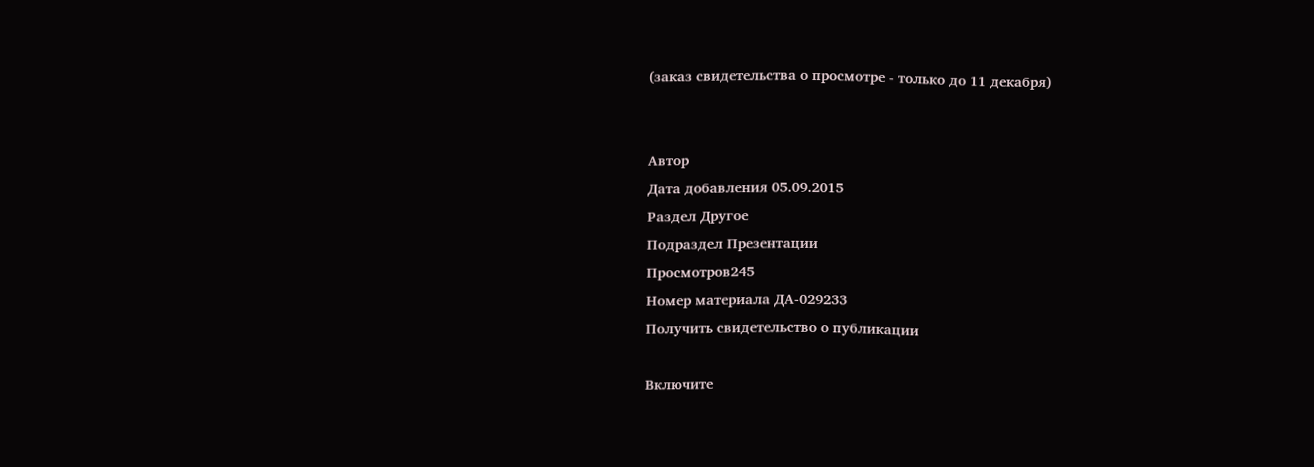(заказ свидетельства о просмотре - только до 11 декабря)


Автор
Дата добавления 05.09.2015
Раздел Другое
Подраздел Презентации
Просмотров245
Номер материала ДA-029233
Получить свидетельство о публикации

Включите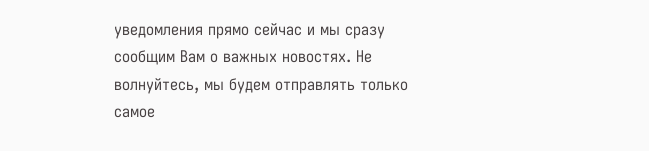уведомления прямо сейчас и мы сразу сообщим Вам о важных новостях. Не волнуйтесь, мы будем отправлять только самое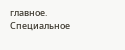главное.
Специальное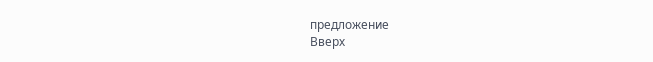предложение
Вверх